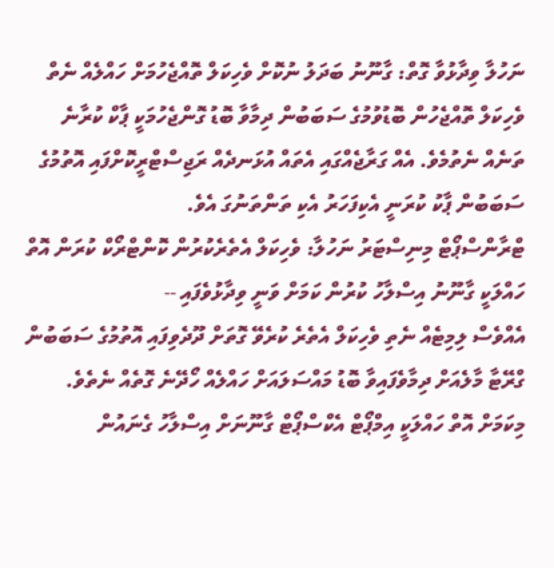ނަހުލާ ވިދާޅުވާ ގޮތް: ގާނޫނު ބަދަލު ނުކޮށް ވެހިކަލް ތޮއްޖެހުމަށް ހައްލެއް ނެތް
ވެހިކަލް ތޮއްޖެހުން ބޮޑުވުމުގެ ސަބަބުން ދިމާވާ ބޮޑު ގޮންޖެހުމަކީ ޕާކް ކުރާނެ ތަނެއް ނެތުމެވެ. އެއް ގަރާޖެއްގައި އެތައް އުޅަނދެއް ރަޖިސްޓްރީކޮށްފައި އޮތުމުގެ ސަބަބުން ޕާކު ކުރަނީ އެކިފަހަރު އެކި ތަންތަނުގަ އެވެ.
ޓްރާންސްޕޯޓް މިނިސްޓަރު ނަހުލާ: ވެހިކަލް އެތެރެކުރުން ކޮންޓްރޯކް ކުރަން އޮތް ހައްލަކީ ގާނޫނު އިސްލާހު ކުރުން ކަމަށް ވަނީ ވިދާޅުވެފައި --
އެއްވެސް ލިމިޓެއް ނެތި ވެހިކަލް އެތެރެ ކުރެވޭ ގޮތަށް ދޫދެވިފައި އޮތުމުގެ ސަބަބުން ގްރޭޓާ މާލެއަށް ދިމާވެފައިވާ ބޮޑު މައްސަލައަށް ހައްލެއް ހޯދޭނެ ގޮތެއް ނެތެވެ. މިކަމަށް އޮތް ހައްލަކީ އިމްޕޯޓް އެކްސްޕޯޓް ގާނޫނަށް އިސްލާހު ގެނައުން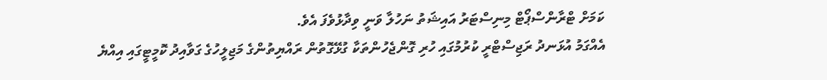ކަމަށް ޓްރާންސްޕޯޓް މިނިސްޓަރު އައިޝަތު ނަހުލާ ވަނީ ވިދާޅުވެފަ އެވެ.
އެއްގަމު އުޅަނދު ރަޖިސްޓްރީ ކުރުމުގައި ހުރި ގޮންޖެހުންތަކާ ގުޅޭގޮތުން ރައްޔިތުންގެ މަޖިލީހުގެ ގަވާއިދު ކޮމީޓީގައި އިއްޔެ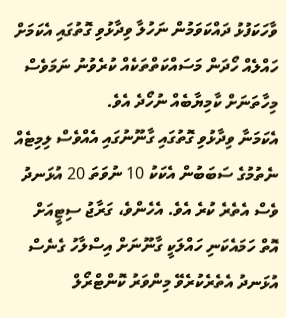ވާހަކަފުޅު ދައްކަވަމުން ނަހުލާ ވިދާޅުވި ގޮތުގައި އެކަމަށް ހައްލެއް ހޯދަން މަސައްކަތްތަކެއް ކުރެވުނު ނަމަވެސް މިހާތަނަށް ކާމިޔާބެއް ނުހޯދެ އެވެ.
އެކަމަނާ ވިދާޅުވި ގޮތުގައި ގާނޫނުގައި އެއްވެސް ލިމިޓެއް ނެތުމުގެ ސަބަބުން އެކަކު 10 ނުވަތަ 20 އުޅަނދު ވެސް އެތެރެ ކުރެ އެވެ. އެހެންވެ، ގަރާޖު ސިޓީއަށް އޮތް ހަމައެކަނި ހައްލަކީ ގާނޫނަށް އިސްލާހު ގެނެސް އުޅަނދު އެތެރެކުރެވޭ މިންވަރު ކޮންޓްރޯލް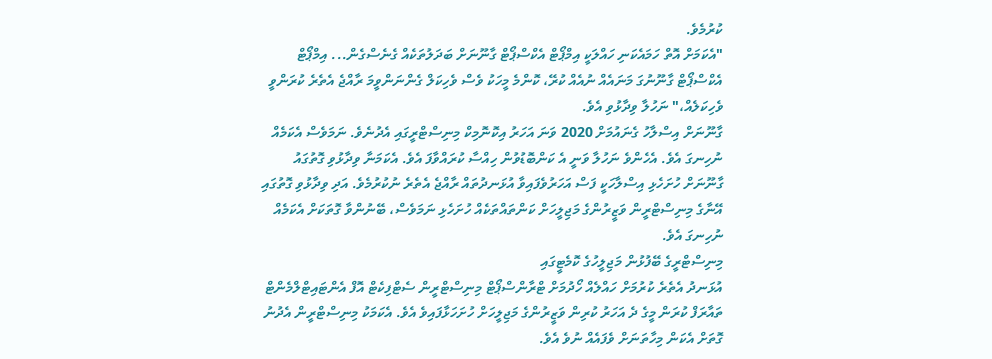ކުރުމެވެ.
"އެކަމަށް އޮތް ހަމައެކަނި ހައްލަކީ އިމްޕޯޓް އެކްސްޕޯޓް ގާނޫނަށް ބަދަލުތަކެއް ގެނެސްގެން... އިމްޕޯޓް އެކްސްޕޯޓް ގާނޫނުގަ މަނައެއް ނުއެއް ކުރޭ، ކޮންމެ މީހަކު ވެސް ވެހިކަލް ގެންނަންވީމަ ރާއްޖެ އެތެރެ ކުރަންވީ ވެހިކަލެއް،" ނަހުލާ ވިދާޅުވި އެވެ.
ގާނޫނަށް އިސްލާހު ގެނައުމަށް 2020 ވަނަ އަހަރު އިކޮނޮމިކް މިނިސްޓްރީގައި އެދުނެވެ. ނަމަވެސް އެކަމެއް ނުހިނގަ އެވެ. އެހެންވެ ނަހުލާ ވަނީ އެ ކަންބޮޑުވުން ހިއްސާ ކުރައްވާފަ އެވެ. އެކަމަނާ ވިދާޅުވި ގޮތުގައު ގާނޫނަށް ހުށަހެޅި އިސްލާހަކީ ފަސް އަހަރުވެފައިވާ އުޅަނދުތައް ރާއްޖެ އެތެރެ ނުކުރުމެވެ. އަދި ވިދާޅުވި ގޮތުގައި އޭނާގެ މިނިސްޓްރީން ވަޒީރުންގެ މަޖިލީހަށް ކަންތައްތަކެއް ހުށަހެޅި ނަމަވެސް، ބޭނުންވާ ގޮތަކަށް އެކަމެއް ނުހިނގަ އެވެ.
މިނިސްޓްރީގެ ބޭފުޅުން މަޖިލީހުގެ ކޮމެޓީގައި
އުޅަނދު އެތެރެ ކުރުމަށް ހައްލެއް ހޯދުމަށް ޓްރާންސްޕޯޓް މިނިސްޓްރީން ސެޓްފިކެޓް އޮފް އެންޓައިޓްލްމެންޓް ތައާރަފް ކުރަން މީގެ ދެ އަހަރު ކުރިން ވަޒީރުންގެ މަޖިލީހަށް ހުށަހަޅާފައިވެ އެވެ. އެކަމަކު މިނިސްޓްރީން އެދުނު ގޮތަށް އެކަން މިހާތަނަށް ވެފައެއް ނުވެ އެވެ.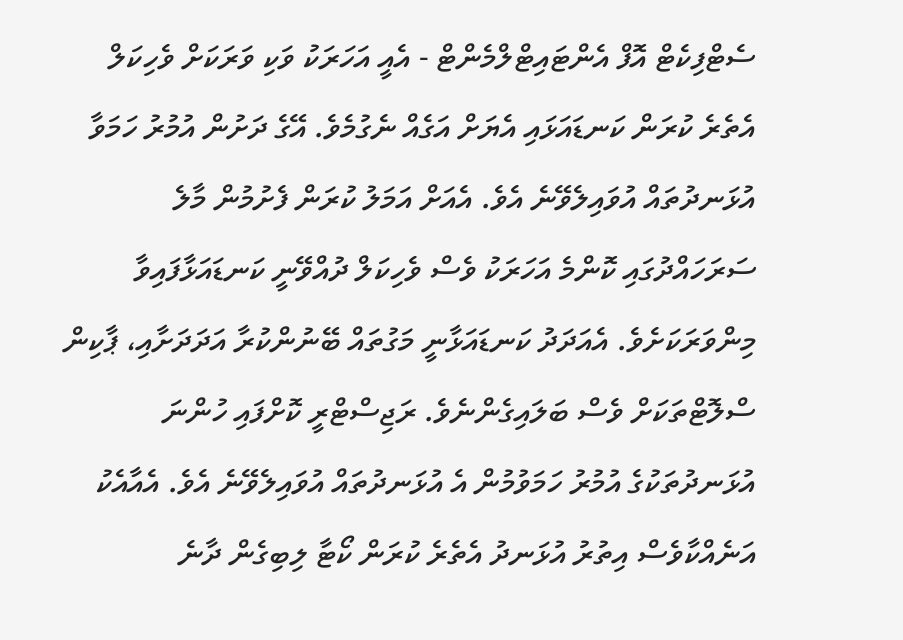ސެޓްފިކެޓް އޮފް އެންޓައިޓްލްމެންޓް - އެއީ އަހަރަކު ވަކި ވަރަކަށް ވެހިކަލް އެތެރެ ކުރަން ކަނޑައަޅައި އެޔަށް އަގެއް ނެގުމެވެ. އޭގެ ދަށުން އުމުރު ހަމަވާ އުޅަނދުތައް އުވައިލެވޭނެ އެވެ. އެއަށް އަމަލު ކުރަން ފެށުމުން މާލެ ސަރަހައްދުގައި ކޮންމެ އަހަރަކު ވެސް ވެހިކަލް ދުއްވޭނީ ކަނޑައަޅާފައިވާ މިންވަރަކަށެވެ. އެއަދަދު ކަނޑައަޅާނީ މަގުތައް ބޭނުންކުރާ އަދަދަށާއި، ޕާކިން ސްލޮޓްތަކަށް ވެސް ބަލައިގެންނެވެ. ރަޖިސްޓްރީ ކޮށްފައި ހުންނަ އުޅަނދުތަކުގެ އުމުރު ހަމަވުމުން އެ އުޅަނދުތައް އުވައިލެވޭނެ އެވެ. އެއާއެކު އަނެއްކާވެސް އިތުރު އުޅަނދު އެތެރެ ކުރަން ކޯޓާ ލިބިގެން ދާނެ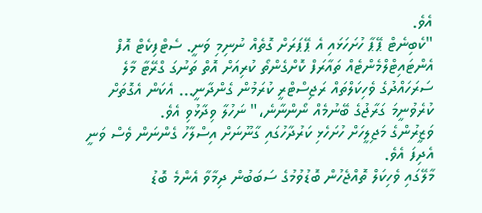އެވެ.
"ކެބިނެޓް ޕޭޕާ ހުށަހަޅައި އެ ޕޭޕަރަށް ގޮތެއް ނުނިމި ވަނީ. ސެޓްފިކެޓް އޮފް އެންޓައިޓްލްމެންޓެއް ތައާރަފް ކޮށްގެންތޯ ކުރިއަށް އޮތް ތަނުގަ ގްރޭޓާ މާލެ ސަރަހައްދުގެ ވެހިކަލްތައް ރަޖިސްޓްރީ ކުރަމުން ގެންދާނީ... އެކަން އެގޮތަށް ކުރެވުނީމަ ގަރާޖުގެ ބޭނުމެއް ނޯންނާނެ،" ނަހުލާ ވިދާޅުވި އެވެ.
ވަޒީރުންގެ މަޖިލީހަށް ހުށަހެޅި ކަރުދާހުގައި ގާނޫނަށް އިސްލާހު ގެންނަން ވެސް ވަނީ އެދިފަ އެވެ.
މާލޭގައި ވެހިކަލް ތޮއްޖެހުން ބޮޑުވުމުގެ ސަބަބުން ދިމާވާ އެންމެ ބޮޑު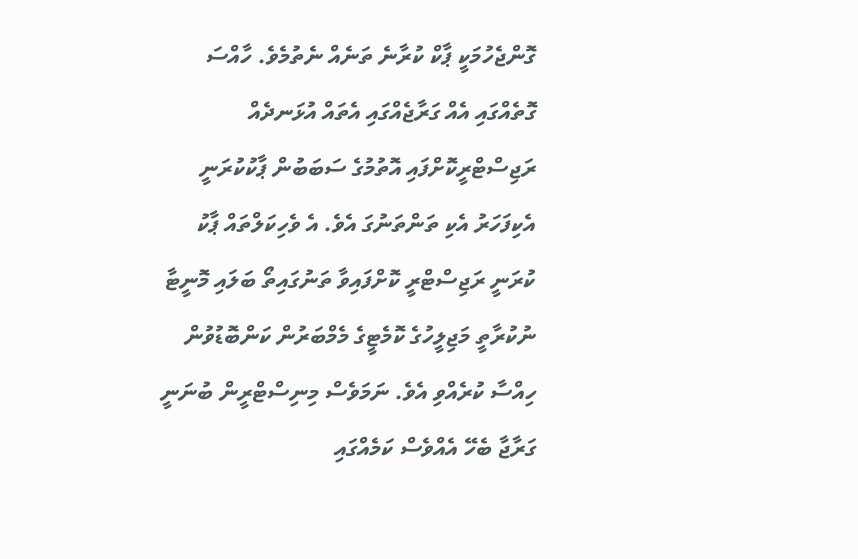ގޮންޖެހުމަކީ ޕާކް ކުރާނެ ތަނެއް ނެތުމެވެ. ހާއްސަ ގޮތެއްގައި އެއް ގަރާޖެއްގައި އެތައް އުޅަނދެއް ރަޖިސްޓްރީކޮށްފައި އޮތުމުގެ ސަބަބުން ޕާކުކުރަނީ އެކިފަހަރު އެކި ތަންތަނުގަ އެވެ. އެ ވެހިކަލްތައް ޕާކު ކުރަނީ ރަޖިސްޓްރީ ކޮށްފައިވާ ތަނުގައިތޯ ބަލައި މޮނީޓާ ނުކުރާތީ މަޖިލީހުގެ ކޮމެޓީގެ މެމްބަރުން ކަންބޮޑުވުން ހިއްސާ ކުރެއްވި އެވެ. ނަމަވެސް މިނިސްޓްރީން ބުނަނީ ގަރާޖާ ބެހޭ އެއްވެސް ކަމެއްގައި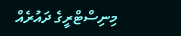މިނިސްޓްރީގެ ދައުރެއް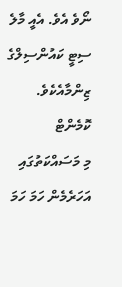ނޯވެ އެވެ. އެއީ މާލެ ސިޓީ ކައުންސިލްގެ ޒިންމާއެކެވެ.
ކޮމެންޓް
މި މަސައްކަތުގައި އަހަރެމެން ހަމަ ހަމަ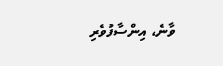ވާނެ، އިންސާފުވެރި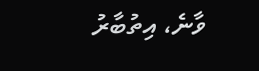ވާނެ، އިތުބާރު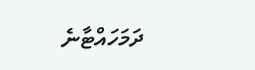ދަމަހައްޓާނެ